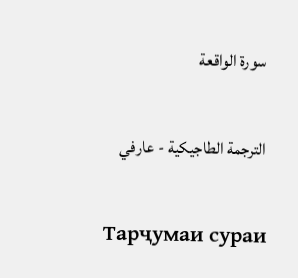سورة الواقعة

الترجمة الطاجيكية - عارفي

Тарҷумаи сураи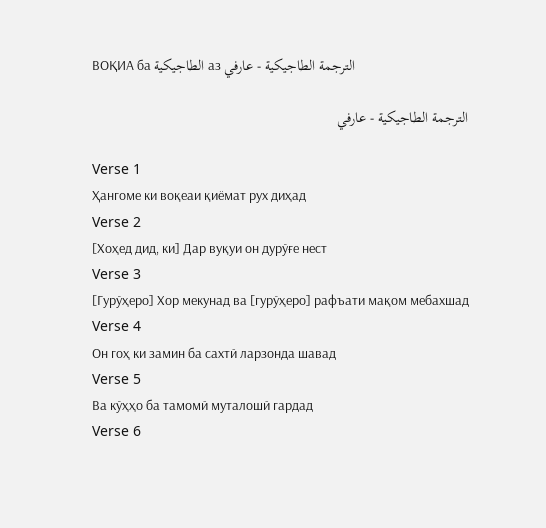ВОҚИА ба الطاجيكية аз الترجمة الطاجيكية - عارفي

الترجمة الطاجيكية - عارفي

Verse 1
Ҳангоме ки воқеаи қиёмат рух диҳад
Verse 2
[Хоҳед дид, ки] Дар вуқуи он дурӯғе нест
Verse 3
[Гурӯҳеро] Хор мекунад ва [гурӯҳеро] рафъати мақом мебахшад
Verse 4
Он гоҳ ки замин ба сахтӣ ларзонда шавад
Verse 5
Ва кӯҳҳо ба тамомӣ муталошӣ гардад
Verse 6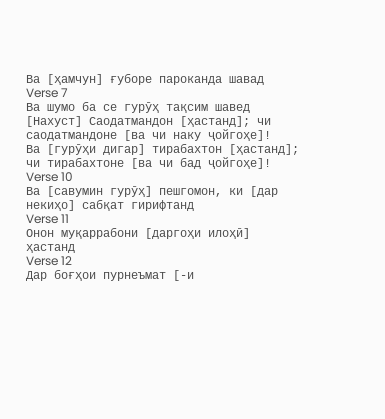Ва [ҳамчун] ғуборе пароканда шавад
Verse 7
Ва шумо ба се гурӯҳ тақсим шавед
[Нахуст] Саодатмандон [ҳастанд]; чи саодатмандоне [ва чи наку ҷойгоҳе]!
Ва [гурӯҳи дигар] тирабахтон [ҳастанд]; чи тирабахтоне [ва чи бад ҷойгоҳе]!
Verse 10
Ва [савумин гурӯҳ] пешгомон, ки [дар некиҳо] сабқат гирифтанд
Verse 11
Онон муқаррабони [даргоҳи илоҳӣ] ҳастанд
Verse 12
Дар боғҳои пурнеъмат [-и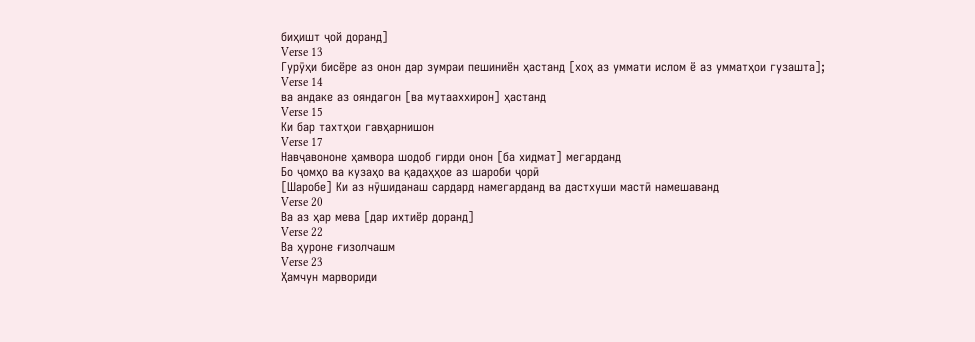биҳишт ҷой доранд]
Verse 13
Гурӯҳи бисёре аз онон дар зумраи пешиниён ҳастанд [хоҳ аз уммати ислом ё аз умматҳои гузашта];
Verse 14
ва андаке аз ояндагон [ва мутааххирон] ҳастанд
Verse 15
Ки бар тахтҳои гавҳарнишон
Verse 17
Навҷавононе ҳамвора шодоб гирди онон [ба хидмат] мегарданд
Бо ҷомҳо ва кузаҳо ва қадаҳҳое аз шароби ҷорӣ
[Шаробе] Ки аз нӯшиданаш сардард намегарданд ва дастхуши мастӣ намешаванд
Verse 20
Ва аз ҳар мева [дар ихтиёр доранд]
Verse 22
Ва ҳуроне ғизолчашм
Verse 23
Ҳамчун марвориди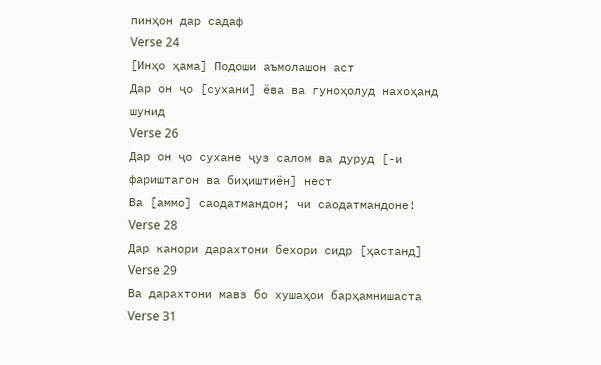пинҳон дар садаф
Verse 24
[Инҳо ҳама] Подоши аъмолашон аст
Дар он ҷо [сухани] ёва ва гуноҳолуд нахоҳанд шунид
Verse 26
Дар он ҷо сухане ҷуз салом ва дуруд [-и фариштагон ва биҳиштиён] нест
Ва [аммо] саодатмандон; чи саодатмандоне!
Verse 28
Дар канори дарахтони бехори сидр [ҳастанд]
Verse 29
Ва дарахтони мавз бо хушаҳои барҳамнишаста
Verse 31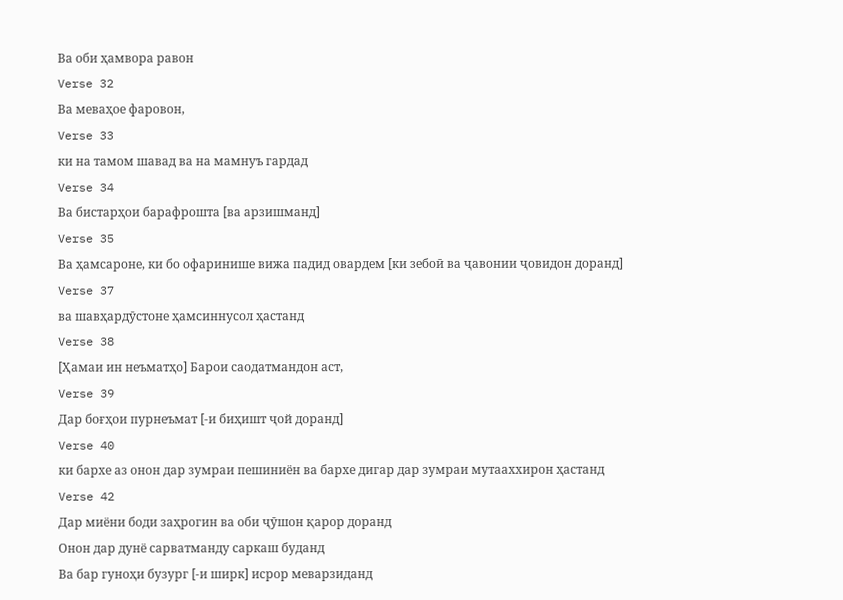Ва оби ҳамвора равон
Verse 32
Ва меваҳое фаровон,
Verse 33
ки на тамом шавад ва на мамнуъ гардад
Verse 34
Ва бистарҳои барафрошта [ва арзишманд]
Verse 35
Ва ҳамсароне, ки бо офаринише вижа падид овардем [ки зебоӣ ва ҷавонии ҷовидон доранд]
Verse 37
ва шавҳардӯстоне ҳамсиннусол ҳастанд
Verse 38
[Ҳамаи ин неъматҳо] Барои саодатмандон аст,
Verse 39
Дар боғҳои пурнеъмат [-и биҳишт ҷой доранд]
Verse 40
ки бархе аз онон дар зумраи пешиниён ва бархе дигар дар зумраи мутааххирон ҳастанд
Verse 42
Дар миёни боди заҳрогин ва оби ҷӯшон қарор доранд
Онон дар дунё сарватманду саркаш буданд
Ва бар гуноҳи бузург [-и ширк] исрор меварзиданд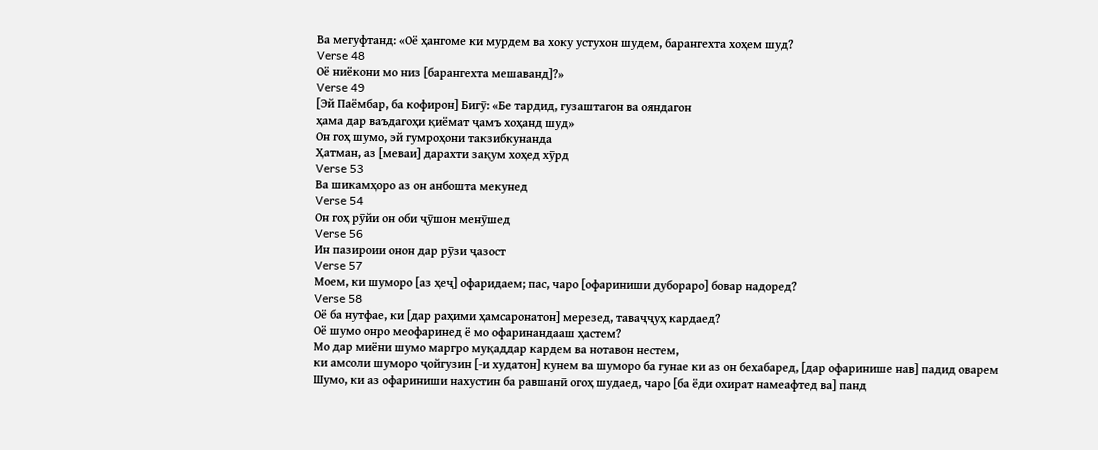Ва мегуфтанд: «Оё ҳангоме ки мурдем ва хоку устухон шудем, барангехта хоҳем шуд?
Verse 48
Оё ниёкони мо низ [барангехта мешаванд]?»
Verse 49
[Эй Паёмбар, ба кофирон] Бигӯ: «Бе тардид, гузаштагон ва ояндагон
ҳама дар ваъдагоҳи қиёмат ҷамъ хоҳанд шуд»
Он гоҳ шумо, эй гумроҳони такзибкунанда
Ҳатман, аз [меваи] дарахти зақум хоҳед хӯрд
Verse 53
Ва шикамҳоро аз он анбошта мекунед
Verse 54
Он гоҳ рӯйи он оби ҷӯшон менӯшед
Verse 56
Ин пазироии онон дар рӯзи ҷазост
Verse 57
Моем, ки шуморо [аз ҳеҷ] офаридаем; пас, чаро [офариниши дубораро] бовар надоред?
Verse 58
Оё ба нутфае, ки [дар раҳими ҳамсаронатон] мерезед, таваҷҷуҳ кардаед?
Оё шумо онро меофаринед ё мо офаринандааш ҳастем?
Мо дар миёни шумо маргро муқаддар кардем ва нотавон нестем,
ки амсоли шуморо ҷойгузин [-и худатон] кунем ва шуморо ба гунае ки аз он бехабаред, [дар офаринише нав] падид оварем
Шумо, ки аз офариниши нахустин ба равшанӣ огоҳ шудаед, чаро [ба ёди охират намеафтед ва] панд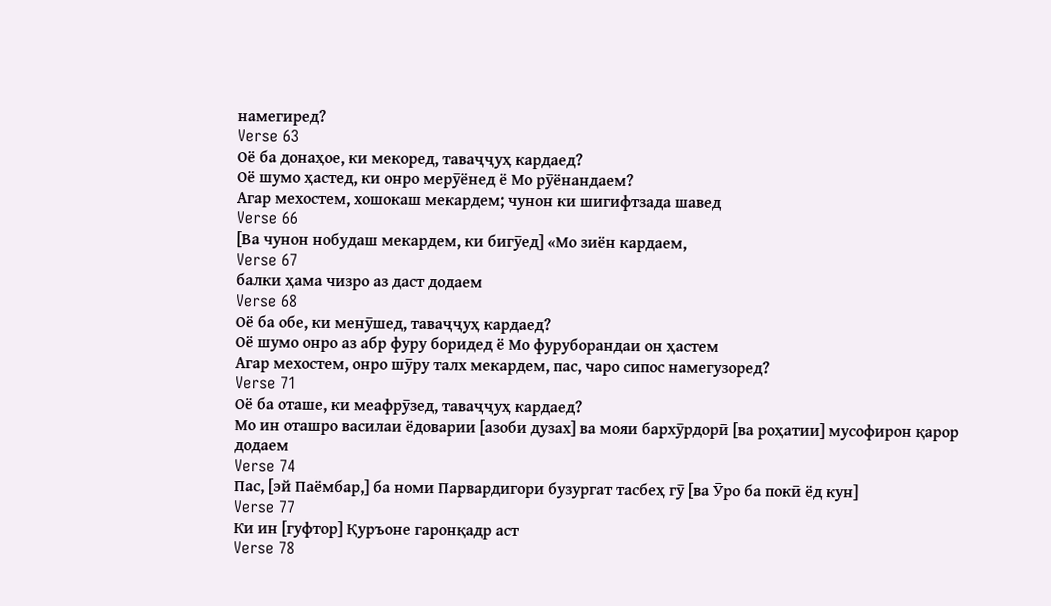намегиред?
Verse 63
Оё ба донаҳое, ки мекоред, таваҷҷуҳ кардаед?
Оё шумо ҳастед, ки онро мерӯёнед ё Мо рӯёнандаем?
Агар мехостем, хошокаш мекардем; чунон ки шигифтзада шавед
Verse 66
[Ва чунон нобудаш мекардем, ки бигӯед] «Мо зиён кардаем,
Verse 67
балки ҳама чизро аз даст додаем
Verse 68
Оё ба обе, ки менӯшед, таваҷҷуҳ кардаед?
Оё шумо онро аз абр фуру боридед ё Мо фуруборандаи он ҳастем
Агар мехостем, онро шӯру талх мекардем, пас, чаро сипос намегузоред?
Verse 71
Оё ба оташе, ки меафрӯзед, таваҷҷуҳ кардаед?
Мо ин оташро василаи ёдоварии [азоби дузах] ва мояи бархӯрдорӣ [ва роҳатии] мусофирон қарор додаем
Verse 74
Пас, [эй Паёмбар,] ба номи Парвардигори бузургат тасбеҳ гӯ [ва Ӯро ба покӣ ёд кун]
Verse 77
Ки ин [гуфтор] Қуръоне гаронқадр аст
Verse 78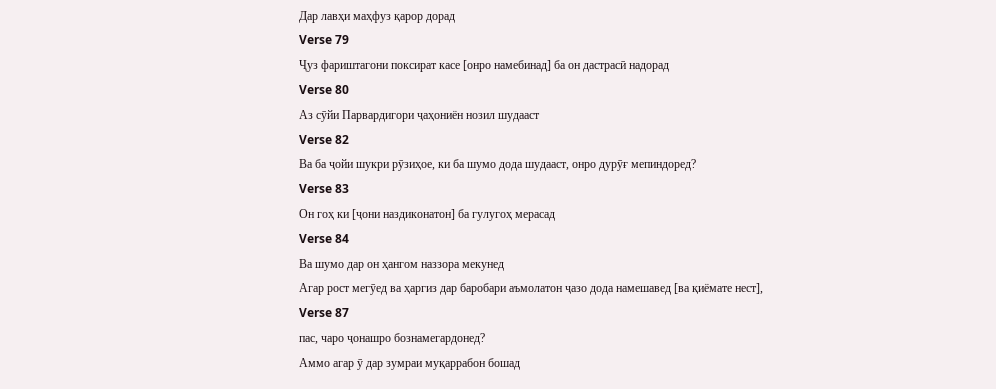Дар лавҳи маҳфуз қарор дорад
Verse 79
Ҷуз фариштагони поксират касе [онро намебинад] ба он дастрасӣ надорад
Verse 80
Аз сӯйи Парвардигори ҷаҳониён нозил шудааст
Verse 82
Ва ба ҷойи шукри рӯзиҳое, ки ба шумо дода шудааст, онро дурӯғ мепиндоред?
Verse 83
Он гоҳ ки [ҷони наздиконатон] ба гулугоҳ мерасад
Verse 84
Ва шумо дар он ҳангом наззора мекунед
Агар рост мегӯед ва ҳаргиз дар баробари аъмолатон ҷазо дода намешавед [ва қиёмате нест],
Verse 87
пас, чаро ҷонашро бознамегардонед?
Аммо агар ӯ дар зумраи муқаррабон бошад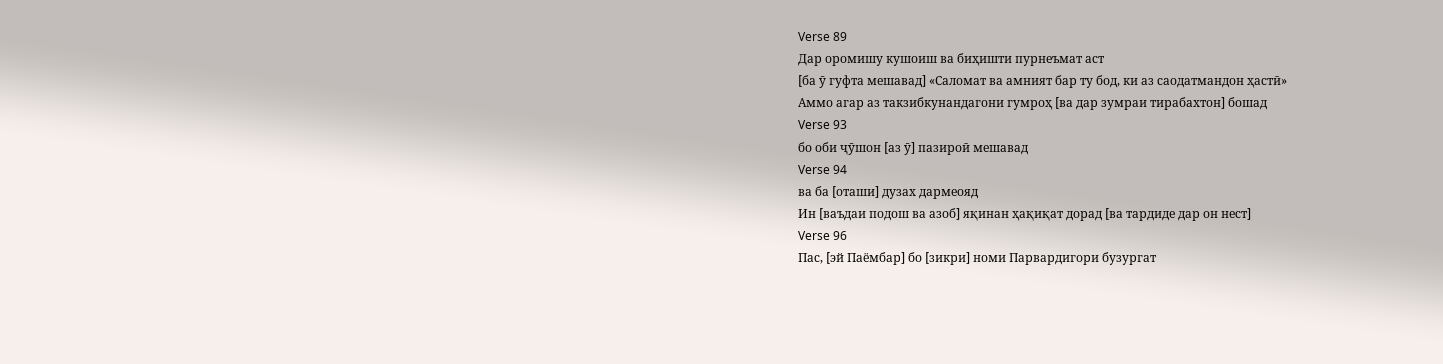Verse 89
Дар оромишу кушоиш ва биҳишти пурнеъмат аст
[ба ӯ гуфта мешавад] «Саломат ва амният бар ту бод, ки аз саодатмандон ҳастӣ»
Аммо агар аз такзибкунандагони гумроҳ [ва дар зумраи тирабахтон] бошад
Verse 93
бо оби ҷӯшон [аз ӯ] пазироӣ мешавад
Verse 94
ва ба [оташи] дузах дармеояд
Ин [ваъдаи подош ва азоб] яқинан ҳақиқат дорад [ва тардиде дар он нест]
Verse 96
Пас, [эй Паёмбар] бо [зикри] номи Парвардигори бузургат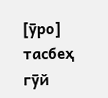[ӯро] тасбеҳ гӯй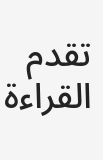تقدم القراءة